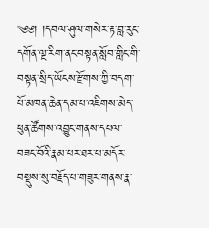༄༅། །དབལ་ཤུལ་གསེར་རྟ་བླ་རུང་དགོན་ལྔ་རིག་ནང་བསྟན་སློབ་གླིང་གི་བསྟན་སྲིད་ཡོངས་རྫོགས་ཀྱི་བདག་པོ་མཁན་ཆེན་དམ་པ་འཇིགས་མེད་ཕུན་ཚོགས་འབྱུང་གནས་དཔལ་བཟང་བོའི་རྣམ་པར་ཐར་པ་མདོར་བསྡུས་སུ་བརྗོད་པ་གཟུར་གནས་རྣ་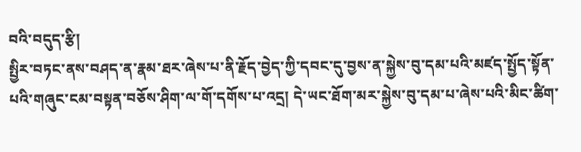བའི་བདུད་རྩི།
སྤྱིར་བཏང་ནས་བཤད་ན་རྣམ་ཐར་ཞེས་པ་ནི་རྗོད་བྱེད་ཀྱི་དབང་དུ་བྱས་ན་སྐྱེས་བུ་དམ་པའི་མཛད་སྤྱོད་སྟོན་པའི་གཞུང་ངམ་བསྟན་བཅོས་ཤིག་ལ་གོ་དགོས་པ་འདྲ། དེ་ཡང་ཐོག་མར་སྐྱེས་བུ་དམ་པ་ཞེས་པའི་མིང་ཚིག་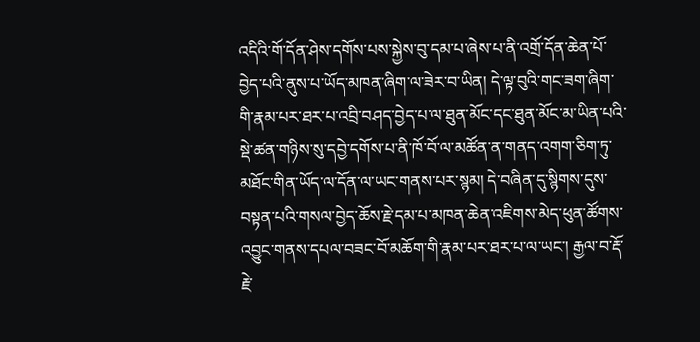འདིའི་གོ་དོན་ཤེས་དགོས་པས་སྐྱེས་བུ་དམ་པ་ཞེས་པ་ནི་འགྲོ་དོན་ཆེན་པོ་བྱེད་པའི་ནུས་པ་ཡོད་མཁན་ཞིག་ལ་ཟེར་བ་ཡིན། དེ་ལྟ་བུའི་གང་ཟག་ཞིག་གི་རྣམ་པར་ཐར་པ་འབྲི་བཤད་བྱེད་པ་ལ་ཐུན་མོང་དང་ཐུན་མོང་མ་ཡིན་པའི་སྡེ་ཚན་གཉིས་སུ་དབྱེ་དགོས་པ་ནི་ཁོ་བོ་ལ་མཚོན་ན་གནད་འགག་ཅིག་ཏུ་མཐོང་གིན་ཡོད་ལ་དོན་ལ་ཡང་གནས་པར་སྙམ། དེ་བཞིན་དུ་སྙིགས་དུས་བསྟན་པའི་གསལ་བྱེད་ཆོས་རྗེ་དམ་པ་མཁན་ཆེན་འཇིགས་མེད་ཕུན་ཚོགས་འབྱུང་གནས་དཔལ་བཟང་བོ་མཆོག་གི་རྣམ་པར་ཐར་པ་ལ་ཡང་། རྒྱལ་བ་རྡོ་རྗེ་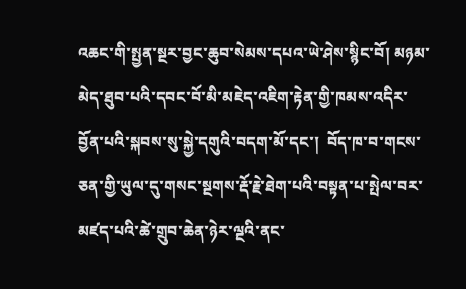འཆང་གི་སྤྱན་སྔར་བྱང་ཆུབ་སེམས་དཔའ་ཡེ་ཤེས་སྙིང་བོ། མཉམ་མེད་ཐུབ་པའི་དབང་བོ་མི་མཇེད་འཇིག་རྟེན་གྱི་ཁམས་འདིར་བྱོན་པའི་སྐབས་སུ་སྐྱེ་དགུའི་བདག་མོ་དང་།  བོད་ཁ་བ་གངས་ཅན་གྱི་ཡུལ་དུ་གསང་སྔགས་རྡོ་རྗེ་ཐེག་པའི་བསྟན་པ་སྤེལ་བར་མཛད་པའི་ཚེ་གྲུབ་ཆེན་ཉེར་ལྔའི་ནང་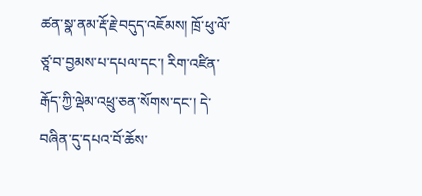ཚན་སྣ་ནམ་རྡོ་རྗེ་བདུད་འཇོམས། ཁྲོ་ཕུ་ལོ་ཙཱ་བ་བྱམས་པ་དཔལ་དང་། རིག་འཛིན་རྒོད་ཀྱི་ལྡེམ་འཕྲུ་ཅན་སོགས་དང་། དེ་བཞིན་དུ་དཔའ་བོ་ཆོས་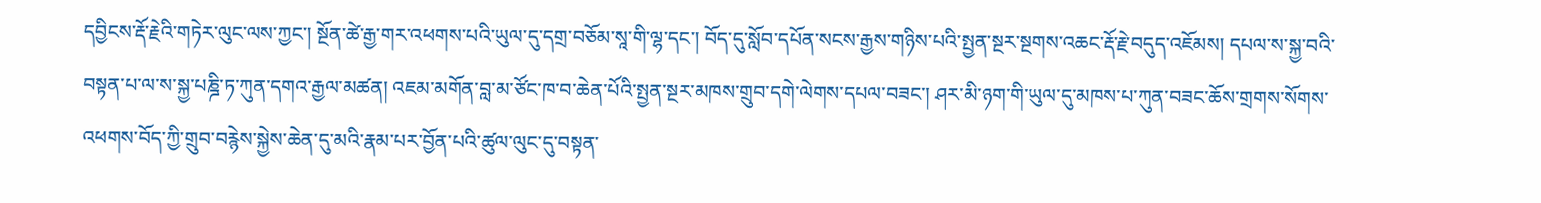དབྱིངས་རྡོ་རྗེའི་གཏེར་ལུང་ལས་ཀྱང་། སྔོན་ཚེ་རྒྱ་གར་འཕགས་པའི་ཡུལ་དུ་དགྲ་བཅོམ་སཱ་གི་ལྷ་དང་། བོད་དུ་སློབ་དཔོན་སངས་རྒྱས་གཉིས་པའི་སྤྱན་སྔར་སྔགས་འཆང་རྡོ་རྗེ་བདུད་འཇོམས། དཔལ་ས་སྐྱ་བའི་བསྟན་པ་ལ་ས་སྐྱ་པཎྜི་ཏ་ཀུན་དགའ་རྒྱལ་མཚན། འཇམ་མགོན་བླ་མ་ཙོང་ཁ་བ་ཆེན་པོའི་སྤྱན་སྔར་མཁས་གྲུབ་དགེ་ལེགས་དཔལ་བཟང་། ཤར་མི་ཉག་གི་ཡུལ་དུ་མཁས་པ་ཀུན་བཟང་ཆོས་གྲགས་སོགས་འཕགས་བོད་ཀྱི་གྲུབ་བརྙེས་སྐྱེས་ཆེན་དུ་མའི་རྣམ་པར་བྱོན་པའི་ཚུལ་ལུང་དུ་བསྟན་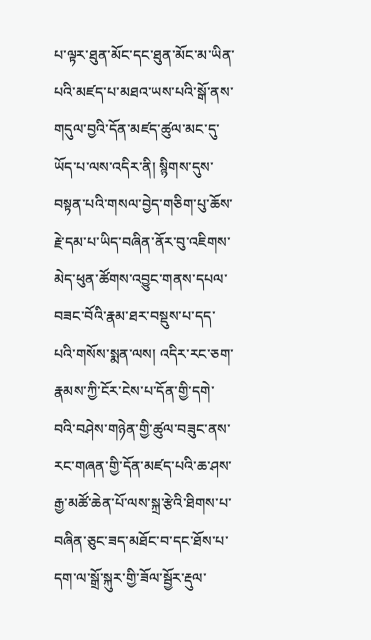པ་ལྟར་ཐུན་མོང་དང་ཐུན་མོང་མ་ཡིན་པའི་མཛད་པ་མཐའ་ཡས་པའི་སྒོ་ནས་གདུལ་བྱའི་དོན་མཛད་ཚུལ་མང་དུ་ཡོད་པ་ལས་འདིར་ནི། སྙིགས་དུས་བསྟན་པའི་གསལ་བྱེད་གཅིག་པུ་ཆོས་རྗེ་དམ་པ་ཡིད་བཞིན་ནོར་བུ་འཇིགས་མེད་ཕུན་ཚོགས་འབྱུང་གནས་དཔལ་བཟང་བོའི་རྣམ་ཐར་བསྡུས་པ་དད་པའི་གསོས་སྨན་ལས། འདིར་རང་ཅག་རྣམས་ཀྱི་ངོར་ངེས་པ་དོན་གྱི་དགེ་བའི་བཤེས་གཉེན་གྱི་ཚུལ་བཟུང་ནས་རང་གཞན་གྱི་དོན་མཛད་པའི་ཆ་ཤས་རྒྱ་མཚོ་ཆེན་པོ་ལས་སྐྲ་རྩེའི་ཐིགས་པ་བཞིན་ཅུང་ཟད་མཐོང་བ་དང་ཐོས་པ་དག་ལ་སྒྲོ་སྐུར་གྱི་ཟོལ་སྦྱོར་རྡུལ་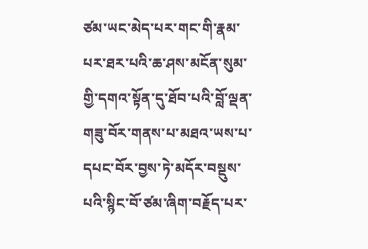ཙམ་ཡང་མེད་པར་གང་གི་རྣམ་པར་ཐར་པའི་ཆ་ཤས་མངོན་སུམ་གྱི་དགའ་སྟོན་དུ་ཐོབ་པའི་བློ་ལྡན་གཟུ་བོར་གནས་པ་མཐའ་ཡས་པ་དཔང་བོར་བྱས་ཏེ་མདོར་བསྡུས་པའི་སྙིང་བོ་ཙམ་ཞིག་བརྗོད་པར་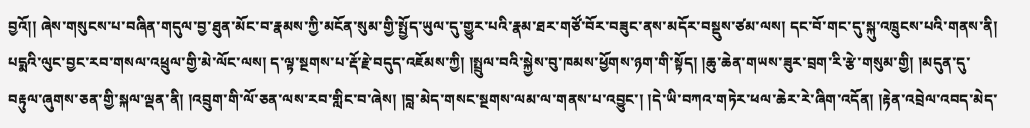བྱའོ།། ཞེས་གསུངས་པ་བཞིན་གདུལ་བྱ་ཐུན་མོང་བ་རྣམས་ཀྱི་མངོན་སུམ་གྱི་སྤྱོད་ཡུལ་དུ་གྱུར་པའི་རྣམ་ཐར་གཙོ་བོར་བཟུང་ནས་མདོར་བསྡུས་ཙམ་ལས། དང་བོ་གང་དུ་སྐུ་འཁྲུངས་པའི་གནས་ནི། པདྨའི་ལུང་བྱང་རབ་གསལ་འཕྲུལ་གྱི་མེ་ལོང་ལས། ད་ལྟ་སྔགས་པ་རྡོ་རྗེ་བདུད་འཇོམས་ཀྱི། །སྤྲུལ་བའི་སྐྱེས་བུ་ཁམས་ཕྱོགས་ཉག་གི་སྟོད། །ཆུ་ཆེན་གཡས་ཟུར་བྲག་རི་རྩེ་གསུམ་གྱི། །མདུན་དུ་བརྟུལ་ཞུགས་ཅན་གྱི་སྐལ་ལྡན་ནི། །འབྲུག་གི་ལོ་ཅན་ལས་རབ་གླིང་བ་ཞེས། །བླ་མེད་གསང་སྔགས་ལམ་ལ་གནས་པ་འབྱུང་། །དེ་ཡི་བཀའ་གཏེར་ཕལ་ཆེར་རེ་ཞིག་འདོན། །རྟེན་འབྲེལ་འབད་མེད་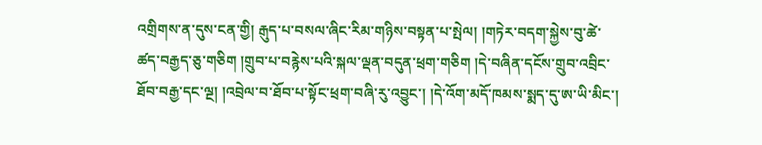འགྲིགས་ན་དུས་ངན་གྱི། རྒུད་པ་བསལ་ཞིང་རིམ་གཉིས་བསྟན་པ་སྤེལ། །གཏེར་བདག་སྐྱེས་བུ་ཚེ་ཚད་བརྒྱད་ཅུ་གཅིག །གྲུབ་པ་བརྙེས་པའི་སྐལ་ལྡན་བདུན་ཕྲག་གཅིག །དེ་བཞིན་དངོས་གྲུབ་འབྲིང་ཐོབ་བརྒྱ་དང་ལྔ། །འབྲེལ་བ་ཐོབ་པ་སྟོང་ཕྲག་བཞི་རུ་འབྱུང་། །དེ་འོག་མདོ་ཁམས་སྨད་དུ་ཨ་ཡི་མིང་།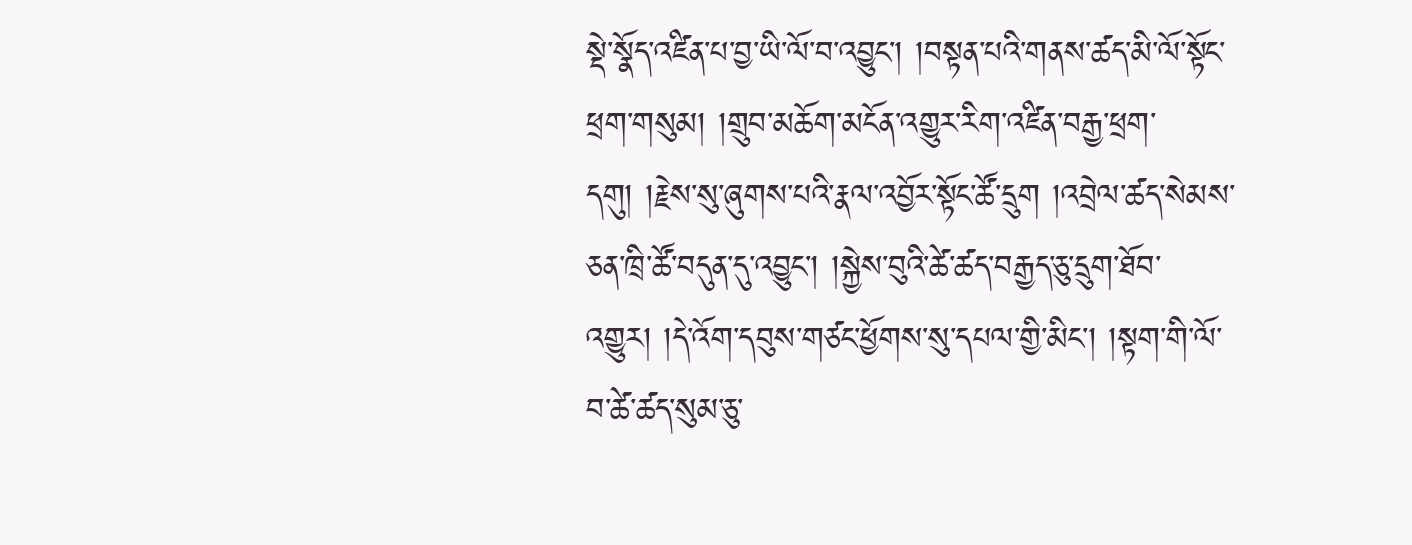སྡེ་སྣོད་འཛིན་པ་བྱ་ཡི་ལོ་བ་འབྱུང་། །བསྟན་པའི་གནས་ཚད་མི་ལོ་སྟོང་ཕྲག་གསུམ། །གྲུབ་མཆོག་མངོན་འགྱུར་རིག་འཛིན་བརྒྱ་ཕྲག་དགུ། །རྗེས་སུ་ཞུགས་པའི་རྣལ་འབྱོར་སྟོང་ཚོ་དྲུག །འབྲེལ་ཚད་སེམས་ཅན་ཁྲི་ཚོ་བདུན་དུ་འབྱུང་། །སྐྱེས་བུའི་ཚེ་ཚད་བརྒྱད་ཅུ་དྲུག་ཐོབ་འགྱུར། །དེ་འོག་དབུས་གཙང་ཕྱོགས་སུ་དཔལ་གྱི་མིང་། །སྟག་གི་ལོ་བ་ཚེ་ཚད་སུམ་ཅུ་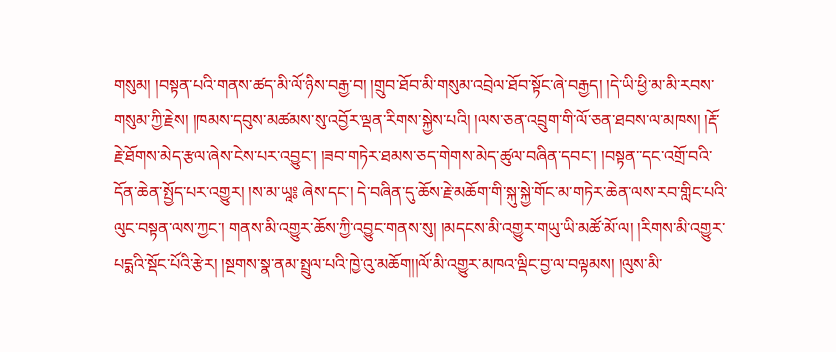གསུམ། །བསྟན་པའི་གནས་ཚད་མི་ལོ་ཉིས་བརྒྱ་བ། །གྲུབ་ཐོབ་མི་གསུམ་འབྲེལ་ཐོབ་སྟོང་ཞེ་བརྒྱད། །དེ་ཡི་ཕྱི་མ་མི་རབས་གསུམ་ཀྱི་རྗེས། །ཁམས་དབུས་མཚམས་སུ་འབྱོར་ལྡན་རིགས་སྐྱེས་པའི། །ལས་ཅན་འབྲུག་གི་ལོ་ཅན་ཐབས་ལ་མཁས། །རྡོ་རྗེ་ཐོགས་མེད་རྩལ་ཞེས་ངེས་པར་འབྱུང་། །ཟབ་གཏེར་ཐམས་ཅད་གེགས་མེད་ཚུལ་བཞིན་དབང་། །བསྟན་་དང་འགྲོ་བའི་དོན་ཆེན་སྤྱོད་པར་འགྱུར། །ས་མ་ཡཱ༔ ཞེས་དང་། དེ་བཞིན་དུ་ཆོས་རྗེ་མཆོག་གི་སྐུ་སྐྱེ་གོང་མ་གཏེར་ཆེན་ལས་རབ་གླིང་པའི་ལུང་བསྟན་ལས་ཀྱང་། གནས་མི་འགྱུར་ཆོས་ཀྱི་འབྱུང་གནས་སུ། །མདངས་མི་འགྱུར་གཡུ་ཡི་མཚོ་མོ་ལ། །རིགས་མི་འགྱུར་པདྨའི་སྡོང་པོའི་རྩེར། །སྔགས་སྣ་ནམ་སྤྲུལ་པའི་ཁྱེ་འུ་མཆོག།།ལོ་མི་འགྱུར་མཁའ་ལྡིང་བྱ་ལ་བལྟམས། །ལུས་མི་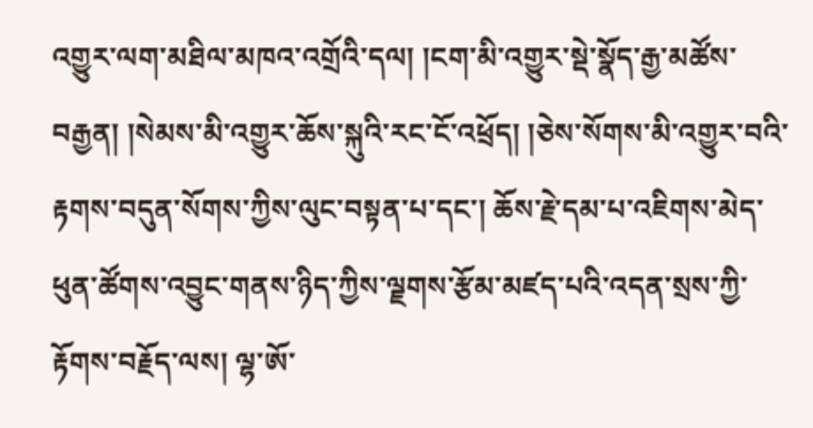འགྱུར་ལག་མཐིལ་མཁའ་འགྲོའི་དལ། །ངག་མི་འགྱུར་སྡེ་སྣོད་རྒྱ་མཚོས་བརྒྱན། །སེམས་མི་འགྱུར་ཆོས་སྐུའི་རང་ངོ་འཕྲོད། །ཅེས་སོགས་མི་འགྱུར་བའི་རྟགས་བདུན་སོགས་ཀྱིས་ལུང་བསྟན་པ་དང་། ཆོས་རྗེ་དམ་པ་འཇིགས་མེད་ཕུན་ཚོགས་འབྱུང་གནས་ཉིད་ཀྱིས་ལྗགས་རྩོམ་མཛད་པའི་འདན་སྲས་ཀྱི་རྟོགས་བརྗོད་ལས། ལྷ་ཨོ་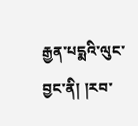རྒྱན་པདྨའི་ལུང་བྱང་ནི། །རབ་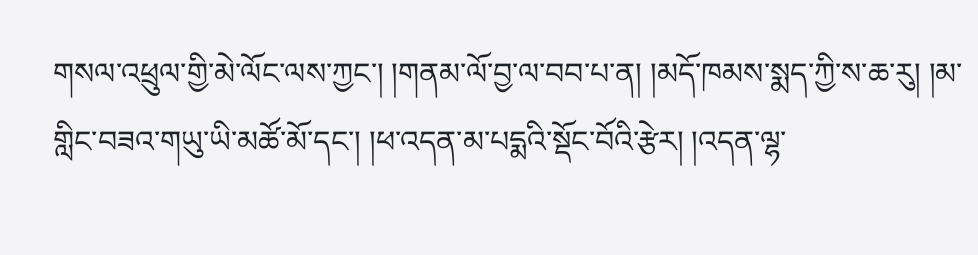གསལ་འཕྲུལ་གྱི་མེ་ལོང་ལས་ཀྱང་། །གནམ་ལོ་བྱ་ལ་བབ་པ་ན། །མདོ་ཁམས་སྨད་ཀྱི་ས་ཆ་རུ། །མ་གླིང་བཟའ་གཡུ་ཡི་མཚོ་མོ་དང་། །ཕ་འདན་མ་པདྨའི་སྡོང་བོའི་རྩེར། །འདན་ལྷ་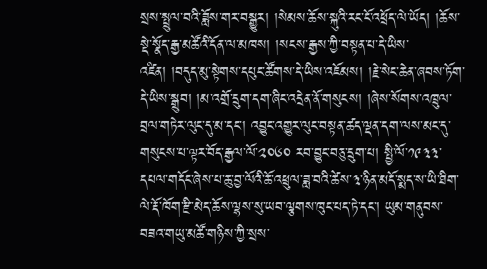སྲས་སྤྲུལ་བའི་ཟློས་གར་བསྒྱུར། །སེམས་ཆོས་སྐུའི་རང་ངོ་འཕྲོད་ལེ་ཡོད། །ཆོས་སྡེ་སྣོད་རྒྱ་མཚོའི་དོན་ལ་མཁས། །སངས་རྒྱས་ཀྱི་བསྟན་པ་དེ་ཡིས་འཛིན། །བདུད་མུ་སྟེགས་དཔུང་ཚོགས་དེ་ཡིས་འཇོམས། །རྗེ་སེང་ཆེན་ཞབས་ཏོག་དེ་ཡིས་སྒྲུབ། །མ་འགྲོ་དྲུག་དག་ཞིང་འདྲེན་ནོ་གསུངས། །ཞེས་སོགས་འཁྲུལ་བྲལ་གཏེར་ལུང་དུ་མ་དང་། འབྱུང་འགྱུར་ལུང་བསྟན་ཚད་ལྡན་དག་ལས་མང་དུ་གསུངས་པ་ལྟར་བོད་རྒྱལ་ལོ་༢༠༦༠ རབ་བྱུང་བཅུ་དྲུག་པ། སྤྱི་ལོ་༡༩༣༣་དཔལ་གདོང་ཞེས་པ་ཆུ་བྱ་ལོའི་ཆོ་འཕྲུལ་ཟླ་བའི་ཚེས་༣་ཉིན་མདོ་སྨད་ས་ཡི་ཐིག་ལེ་རྡོ་ཁོག་རྫི་མེད་ཆོས་ལྷས་སུ་ཡབ་ལྕགས་ཁུང་པད་ཏེ་དང་། ཡུམ་གནུབས་བཟའ་གཡུ་མཚོ་གཉིས་ཀྱི་སྲས་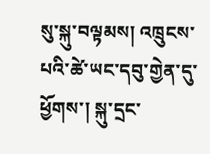སུ་སྐུ་བལྟམས། འཁྲུངས་པའི་ཚེ་ཡང་དབུ་གྱེན་དུ་ཕྱོགས་། སྐུ་དྲང་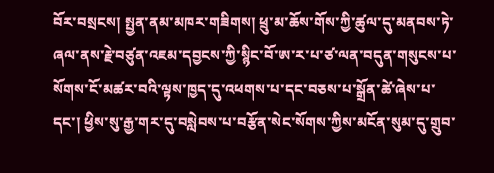བོར་བསྲངས། སྤྱན་ནམ་མཁར་གཟིགས། ཕྲུ་མ་ཆོས་གོས་ཀྱི་ཚུལ་དུ་མནབས་ཏེ་ཞལ་ནས་རྗེ་བཙུན་འཇམ་དབྱངས་ཀྱི་སྙིང་བོ་ཨ་ར་པ་ཙ་ལན་བདུན་གསུངས་པ་སོགས་ངོ་མཚར་བའི་ལྟས་ཁྱད་དུ་འཕགས་པ་དང་བཅས་པ་སྒྲོན་ཚེ་ཞེས་པ་དང་། ཕྱིས་སུ་རྒྱ་གར་དུ་བསླེབས་པ་བརྩོན་སེང་སོགས་ཀྱིས་མངོན་སུམ་དུ་གྲུབ་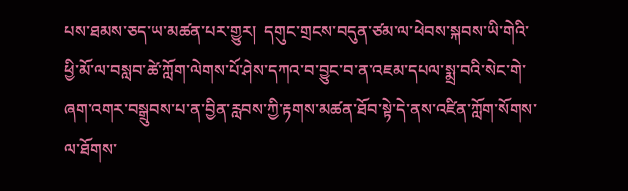པས་ཐམས་ཅད་ཡ་མཚན་པར་གྱུར།  དགུང་གྲངས་བདུན་ཙམ་ལ་ཕེབས་སྐབས་ཡི་གེའི་ཕྱི་མོ་ལ་བསླབ་ཚེ་ཀློག་ལེགས་པོ་ཤེས་དཀའ་བ་བྱུང་བ་ན་འཇམ་དཔལ་སྨྲ་བའི་སེང་གེ་ཞག་འགར་བསྒྲུབས་པ་ན་བྱིན་རླབས་ཀྱི་རྟགས་མཚན་ཐོབ་སྟེ་དེ་ནས་འཛིན་ཀློག་སོགས་ལ་ཐོགས་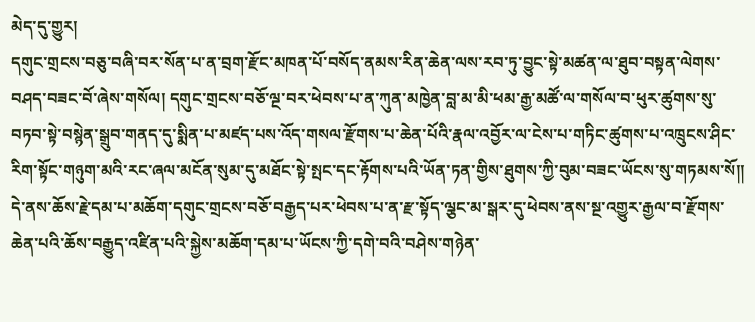མེད་དུ་གྱུར།
དགུང་གྲངས་བཅུ་བཞི་བར་སོན་པ་ན་བྲག་རྫོང་མཁན་པོ་བསོད་ནམས་རིན་ཆེན་ལས་རབ་ཏུ་བྱུང་སྟེ་མཚན་ལ་ཐུབ་བསྟན་ལེགས་བཤད་བཟང་བོ་ཞེས་གསོལ། དགུང་གྲངས་བཅོ་ལྔ་བར་ཕེབས་པ་ན་ཀུན་མཁྱེན་བླ་མ་མི་ཕམ་རྒྱ་མཚོ་ལ་གསོལ་བ་ཕུར་ཚུགས་སུ་བཏབ་སྟེ་བསྙེན་སྒྲུབ་གནད་དུ་སྨིན་པ་མཛད་པས་འོད་གསལ་རྫོགས་པ་ཆེན་པོའི་རྣལ་འབྱོར་ལ་ངེས་པ་གཏིང་ཚུགས་པ་འཁྲུངས་ཤིང་རིག་སྟོང་གཉུག་མའི་རང་ཞལ་མངོན་སུམ་དུ་མཐོང་སྟེ་སྤང་དང་རྟོགས་པའི་ཡོན་ཏན་གྱིས་ཐུགས་ཀྱི་བུམ་བཟང་ཡོངས་སུ་གཏམས་སོ།།
དེ་ནས་ཆོས་རྗེ་དམ་པ་མཆོག་དགུང་གྲངས་བཅོ་བརྒྱད་པར་ཕེབས་པ་ན་རྫ་སྟོད་ལྕང་མ་སྒར་དུ་ཕེབས་ནས་སྔ་འགྱུར་རྒྱལ་བ་རྫོགས་ཆེན་པའི་ཆོས་བརྒྱུད་འཛིན་པའི་སྐྱེས་མཆོག་དམ་པ་ཡོངས་ཀྱི་དགེ་བའི་བཤེས་གཉེན་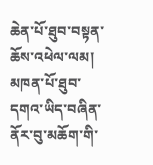ཆེན་པོ་ཐུབ་བསྟན་ཆོས་འཕེལ་ལམ། མཁན་པོ་ཐུབ་དགའ་ཡིད་བཞིན་ནོར་བུ་མཆོག་གི་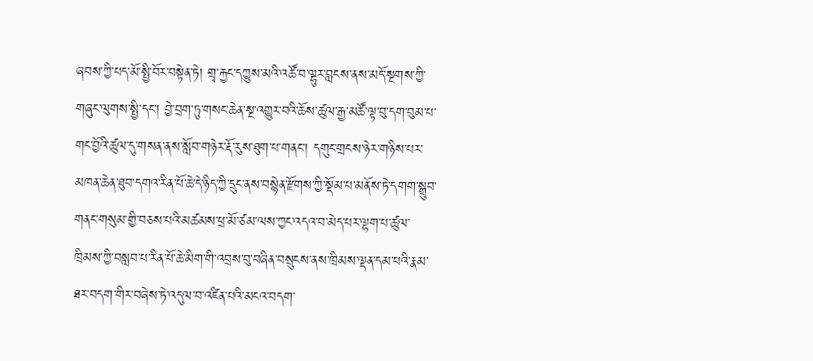ཞབས་ཀྱི་པད་མོ་སྤྱི་བོར་བསྟེན་ཏེ། གྲྭ་རྐྱང་དཀྱུས་མའི་འཚོ་བ་ལྷུར་བླངས་ནས་མདོ་སྔགས་ཀྱི་གཞུང་ལུགས་སྤྱི་དང་། བྱེ་བྲག་ཏུ་གསང་ཆེན་སྔ་འགྱུར་བའི་ཆོས་ཚུལ་རྒྱ་མཚོ་ལྟ་བུ་དག་བུམ་པ་གང་བྱོའི་ཚུལ་དུ་གསན་ནས་སློབ་གཉེར་རྡོ་རུས་ཐུག་པ་གནང་། དགུང་གྲངས་ཉེར་གཉིས་པར་མཁན་ཆེན་ཐུབ་དགའ་རིན་པོ་ཆེ་དེ་ཉིད་ཀྱི་དྲུང་ནས་བསྙེན་རྫོགས་ཀྱི་སྡོམ་པ་མནོས་ཏེ་དགག་སྒྲུབ་གནང་གསུམ་གྱི་བཅས་པའི་མཚམས་ཕྲ་མོ་ཙམ་ལས་ཀྱང་འདའ་བ་མེད་པར་ལྷག་པ་ཚུལ་ཁྲིམས་ཀྱི་བསླབ་པ་རིན་པོ་ཆེ་མིག་གི་འབྲས་བུ་བཞིན་བསྲུངས་ནས་ཁྲིམས་ལྡན་དམ་པའི་རྣམ་ཐར་བདག་གིར་བཞེས་ཏེ་འདུལ་བ་འཛིན་པའི་མངའ་བདག་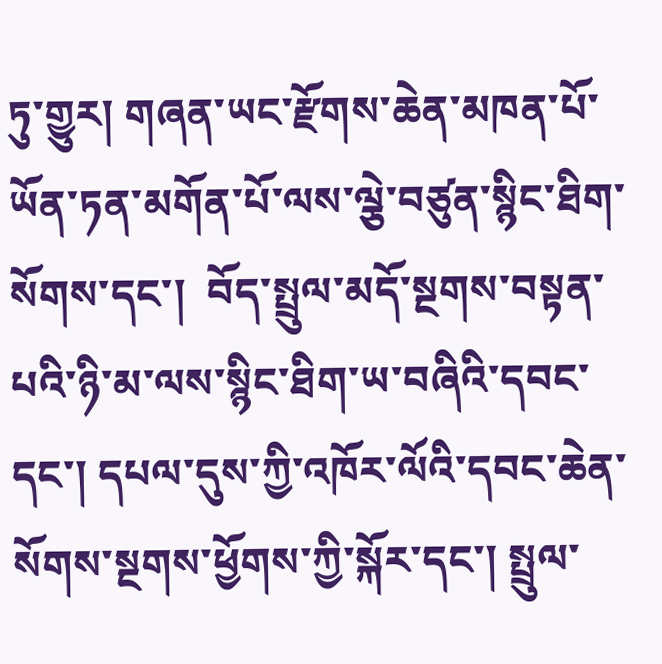ཏུ་གྱུར། གཞན་ཡང་རྫོགས་ཆེན་མཁན་པོ་ཡོན་ཏན་མགོན་པོ་ལས་ལྕེ་བཙུན་སྙིང་ཐིག་སོགས་དང་།  བོད་སྤྲུལ་མདོ་སྔགས་བསྟན་པའི་ཉི་མ་ལས་སྙིང་ཐིག་ཡ་བཞིའི་དབང་དང་། དཔལ་དུས་ཀྱི་འཁོར་ལོའི་དབང་ཆེན་སོགས་སྔགས་ཕྱོགས་ཀྱི་སྐོར་དང་། སྤྲུལ་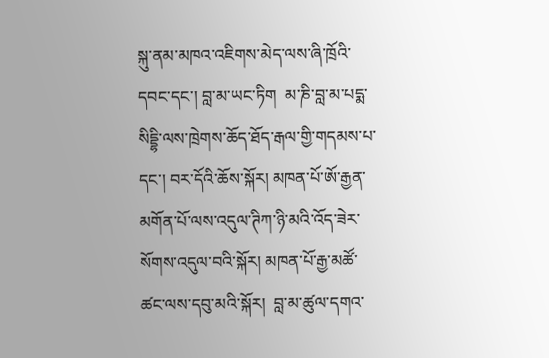སྐུ་ནམ་མཁའ་འཇིགས་མེད་ལས་ཞི་ཁྲོའི་དབང་དང་། བླ་མ་ཡང་ཏིག  མ་ཎི་བླ་མ་པདྨ་སིདྡྷི་ལས་ཁྲེགས་ཆོད་ཐོད་རྒལ་གྱི་གདམས་པ་དང་། བར་དོའི་ཆོས་སྐོར། མཁན་པོ་ཨོ་རྒྱན་མགོན་པོ་ལས་འདུལ་ཊིཀ་ཉི་མའི་འོད་ཟེར་སོགས་འདུལ་བའི་སྐོར། མཁན་པོ་རྒྱ་མཚོ་ཚང་ལས་དབུ་མའི་སྐོར།  བླ་མ་ཚུལ་དགའ་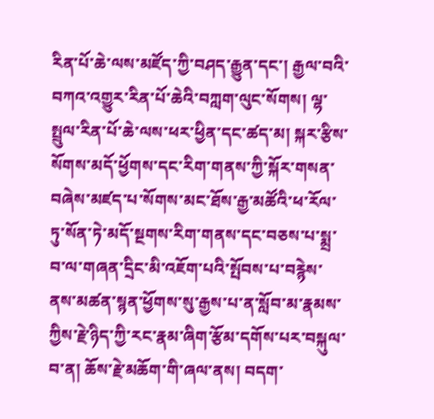རིན་པོ་ཆེ་ལས་མཛོད་ཀྱི་བཤད་རྒྱུན་དང་། རྒྱལ་བའི་བཀའ་འགྱུར་རིན་པོ་ཆེའི་བཀླག་ལུང་སོགས། ལྷ་སྤྲུལ་རིན་པོ་ཆེ་ལས་ཕར་ཕྱིན་དང་ཚད་མ། སྐར་རྩིས་སོགས་མདོ་ཕྱོགས་དང་རིག་གནས་ཀྱི་སྐོར་གསན་བཞེས་མཛད་པ་སོགས་མང་ཐོས་རྒྱ་མཚོའི་ཕ་རོལ་ཏུ་སོན་ཏེ་མདོ་སྔགས་རིག་གནས་དང་བཅས་པ་སྨྲ་བ་ལ་གཞན་དྲིང་མི་འཇོག་པའི་སྤོབས་པ་བརྙེས་ནས་མཚན་སྙན་ཕྱོགས་སུ་རྒྱས་པ་ན་སློབ་མ་རྣམས་ཀྱིས་རྗེ་ཉིད་ཀྱི་རང་རྣམ་ཞིག་རྩོམ་དགོས་པར་བསྐུལ་བ་ན། ཆོས་རྗེ་མཆོག་གི་ཞལ་ནས། བདག་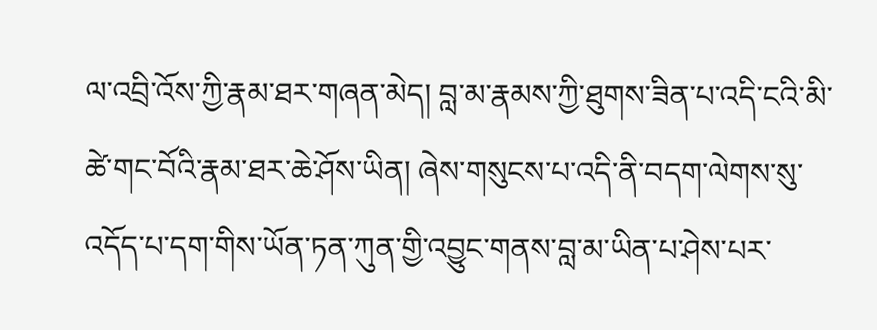ལ་འབྲི་འོས་ཀྱི་རྣམ་ཐར་གཞན་མེད། བླ་མ་རྣམས་ཀྱི་ཐུགས་ཟིན་པ་འདི་ངའི་མི་ཚེ་གང་བོའི་རྣམ་ཐར་ཆེ་ཤོས་ཡིན། ཞེས་གསུངས་པ་འདི་ནི་བདག་ལེགས་སུ་འདོད་པ་དག་གིས་ཡོན་ཏན་ཀུན་གྱི་འབྱུང་གནས་བླ་མ་ཡིན་པ་ཤེས་པར་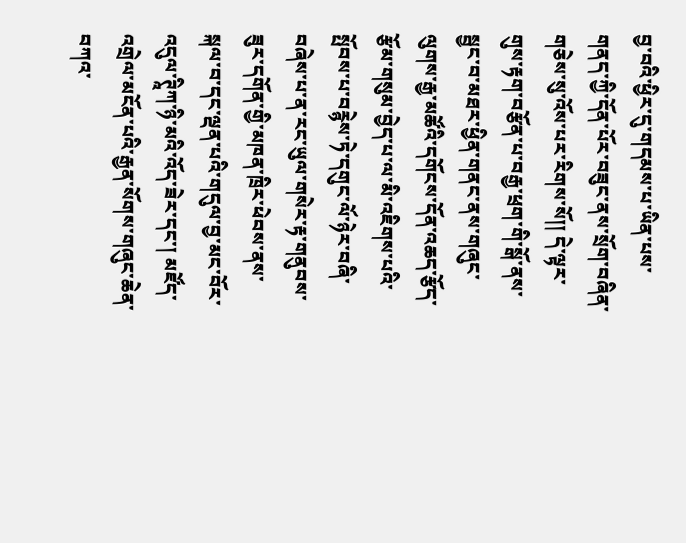བྱ་བའི་ཕྱིར་དུ་གདམས་པ་ཡིན་པས་གནད་ཀྱི་དོན་པོར་བཟུང་ནས་སྲོག་བཞིན་གཅེས་སུ་འོས་པར་རིགས་སོ།། དེ་ལྟར་གུས་རྟག་བརྩོན་པ་བརྒྱ་ཕྲག་གི་སྒོ་ནས་སྦྱང་བ་མཐར་ཕྱིན་གནང་ནས་གཞུང་ལུགས་རྒྱ་མཚོའི་དགོངས་དོན་འཆད་རྩོད་རྩོམ་གསུམ་བྱེད་པ་ལ་མི་འཇིགས་པའི་སྤོབས་པ་བརྙེས་ཏེ་དགུང་ལོ་ཉེར་བཞི་བཞེས་པ་ན་རང་ཡུལ་གསེར་རྟ་གནུབས་ཟུར་དགོན་གྱི་མཁན་ཁྲིར་ཕེབས་ནས་སྐལ་བ་དང་ལྡན་པའི་གདུལ་བྱ་མང་བོར་འདུལ་ཊཱིཀ་ཉི་མའི་འོད་ཟེར་དང་། མཛོད་འགྲེལ་མངོན་པའི་རྒྱན་སོགས་གཞུང་ཆེན་བཀའ་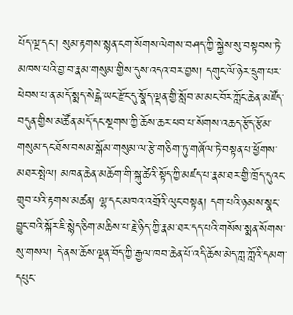པོད་ལྔ་དང་། སུམ་རྟགས་སྙན་ངག་སོགས་ལེགས་བཤད་ཀྱི་སྐྱེས་སུ་བསྟབས་ཏེ་མཁས་པའི་བྱ་བ་རྣམ་གསུམ་གྱིས་དུས་འདའ་བར་བྱས། དགུང་ལོ་ཉེར་དྲུག་པར་ཕེབས་པ་ན་མདོ་སྨད་སེངྒེ་ཡང་རྫོང་དུ་སྣོད་ལྡན་གྱི་སློབ་མ་མང་བོར་ཀློང་ཆེན་མཛོད་བདུན་གྱིས་མཚོན་མདོ་དང་སྔགས་ཀྱི་ཆོས་ཆར་ཕབ་པ་སོགས་འཆད་རྩོད་རྩོམ་གསུམ་དང་ཐོས་བསམ་སྒོམ་གསུམ་ལ་རྩེ་གཅིག་ཏུ་གཞོལ་ཏེ་བསྟན་པ་ཕྱོགས་མཐར་སྤེལ། མཁན་ཆེན་མཆོག་གི་སྐུ་ཚེའི་སྟོད་ཀྱི་མཛད་པ་རྣམ་ཐར་གྱི་ཁྲོད་དུའང་གྲུབ་པའི་རྟགས་མཚན། ལྷ་དང་མཁའ་འགྲོའི་ལུང་བསྟན། དག་པའི་ཉམས་སྣང་བྱུང་བའི་སྐོར་ཇི་སྙེད་ཅིག་མཆིས་པ་རྗེ་ཉིད་ཀྱི་རྣམ་ཐར་དད་པའི་གསོས་སྨན་སོགས་སུ་གསལ། དེ་ནས་ཆོས་ལྡན་བོད་ཀྱི་རྒྱལ་ཁབ་ཆེན་པོ་འདི་ཆོས་མེད་ཀླ་ཀློའི་དམག་དཔུང་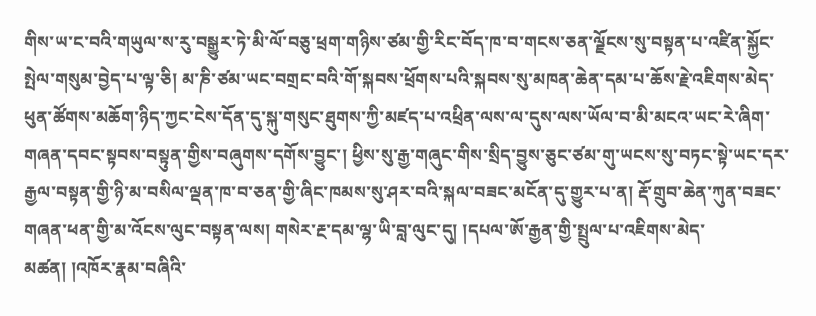གིས་ཡ་ང་བའི་གཡུལ་ས་རུ་བསྒྱུར་ཏེ་མི་ལོ་བཅུ་ཕྲག་གཉིས་ཙམ་གྱི་རིང་བོད་ཁ་བ་གངས་ཅན་ལྗོངས་སུ་བསྟན་པ་འཛིན་སྐྱོང་སྤེལ་གསུམ་བྱེད་པ་ལྟ་ཅི། མ་ཎི་ཙམ་ཡང་བགྲང་བའི་གོ་སྐབས་ཕྲོགས་པའི་སྐབས་སུ་མཁན་ཆེན་དམ་པ་ཆོས་རྗེ་འཇིགས་མེད་ཕུན་ཚོགས་མཆོག་ཉིད་ཀྱང་ངེས་དོན་དུ་སྐུ་གསུང་ཐུགས་ཀྱི་མཛད་པ་འཕྲིན་ལས་ལ་དུས་ལས་ཡོལ་བ་མི་མངའ་ཡང་རེ་ཞིག་གཞན་དབང་སྟབས་བསྟུན་གྱིས་བཞུགས་དགོས་བྱུང་། ཕྱིས་སུ་རྒྱ་གཞུང་གིས་སྲིད་བྱུས་ཅུང་ཙམ་གུ་ཡངས་སུ་བཏང་སྟེ་ཡང་དར་རྒྱལ་བསྟན་གྱི་ཉི་མ་བསིལ་ལྡན་ཁ་བ་ཅན་གྱི་ཞིང་ཁམས་སུ་ཤར་བའི་སྐལ་བཟང་མངོན་དུ་གྱུར་པ་ན། རྡོ་གྲུབ་ཆེན་ཀུན་བཟང་གཞན་ཕན་གྱི་མ་འོངས་ལུང་བསྟན་ལས། གསེར་རྔ་དམ་ལྷ་ཡི་བླ་ལུང་དུ། །དཔལ་ཨོ་རྒྱན་གྱི་སྤྲུལ་པ་འཇིགས་མེད་མཚན། །འཁོར་རྣམ་བཞིའི་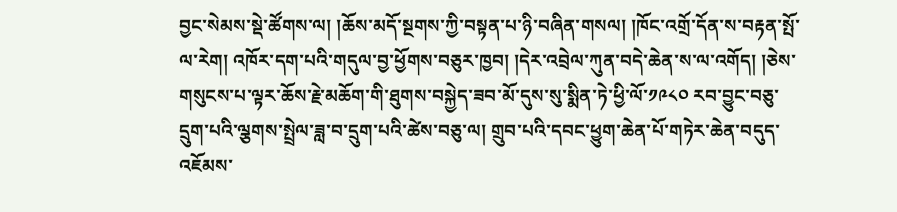བྱང་སེམས་སྡེ་ཚོགས་ལ། །ཆོས་མདོ་སྔགས་ཀྱི་བསྟན་པ་ཉི་བཞིན་གསལ། །ཁོང་འགྲོ་དོན་ས་བརྟན་སྤོ་ལ་རེག། འཁོར་དག་པའི་གདུལ་བྱ་ཕྱོགས་བཅུར་ཁྱབ། །དེར་འབྲེལ་ཀུན་བདེ་ཆེན་ས་ལ་འགོད། །ཅེས་གསུངས་པ་ལྟར་ཆོས་རྗེ་མཆོག་གི་ཐུགས་བསྐྱེད་ཟབ་མོ་དུས་སུ་སྨིན་ཏེ་ཕྱི་ལོ་༡༩༨༠ རབ་བྱུང་བཅུ་དྲུག་པའི་ལྕགས་སྤྲེལ་ཟླ་བ་དྲུག་པའི་ཚེས་བཅུ་ལ། གྲུབ་པའི་དབང་ཕྱུག་ཆེན་པོ་གཏེར་ཆེན་བདུད་འཇོམས་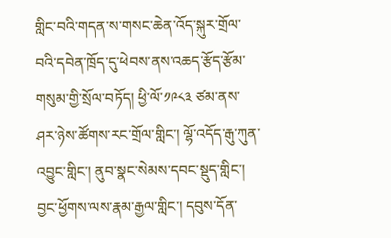གླིང་བའི་གདན་ས་གསང་ཆེན་འོད་སྐུར་གྲོལ་བའི་དབེན་ཁྲོད་དུ་ཕེབས་ནས་འཆད་རྩོད་རྩོམ་གསུམ་གྱི་སྲོལ་བཏོད། ཕྱི་ལོ་༡༩༨༣ ཙམ་ནས་ཤར་ཉེས་ཚོགས་རང་གྲོལ་གླིང་། ལྷོ་འདོད་རྒུ་ཀུན་འབྱུང་གླིང་། ནུབ་སྣང་སེམས་དབང་སྡུད་གླིང་། བྱང་ཕྱོགས་ལས་རྣམ་རྒྱལ་གླིང་། དབུས་དོན་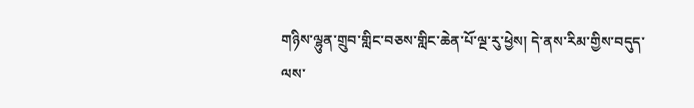གཉིས་ལྷུན་གྲུབ་གླིང་བཅས་གླིང་ཆེན་པོ་ལྔ་རུ་ཕྱེས། དེ་ནས་རིམ་གྱིས་བདུད་ལས་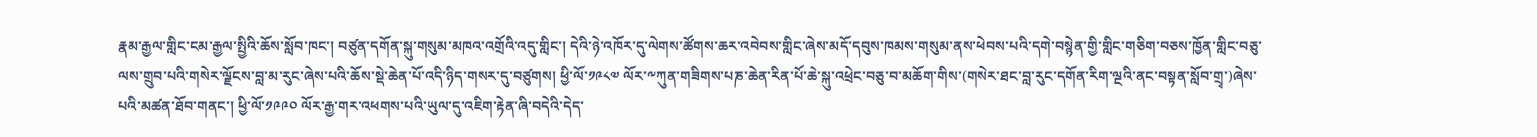རྣམ་རྒྱལ་གླིང་ངམ་རྒྱལ་སྤྱིའི་ཆོས་སློབ་ཁང་། བཙུན་དགོན་སྐུ་གསུམ་མཁའ་འགྲོའི་འདུ་གླིང་། དེའི་ཉེ་འཁོར་དུ་ལེགས་ཚོགས་ཆར་འབེབས་གླིང་ཞེས་མདོ་དབུས་ཁམས་གསུམ་ནས་ཕེབས་པའི་དགེ་བསྙེན་གྱི་གླིང་གཅིག་བཅས་ཁྱོན་གླིང་བཅུ་ལས་གྲུབ་པའི་གསེར་ལྗོངས་བླ་མ་རུང་ཞེས་པའི་ཆོས་སྡེ་ཆེན་པོ་འདི་ཉིད་གསར་དུ་བཙུགས། ཕྱི་ལོ་༡༩༨༧ ལོར་༸ཀུན་གཟིགས་པཎ་ཆེན་རིན་པོ་ཆེ་སྐུ་འཕྲེང་བཅུ་བ་མཆོག་གིས་(གསེར་ཐང་བླ་རུང་དགོན་རིག་ལྔའི་ནང་བསྟན་སློབ་གྲྭ་)ཞེས་པའི་མཚན་ཐོབ་གནང་། ཕྱི་ལོ་༡༩༩༠ ལོར་རྒྱ་གར་འཕགས་པའི་ཡུལ་དུ་འཇིག་རྟེན་ཞི་བདེའི་དེད་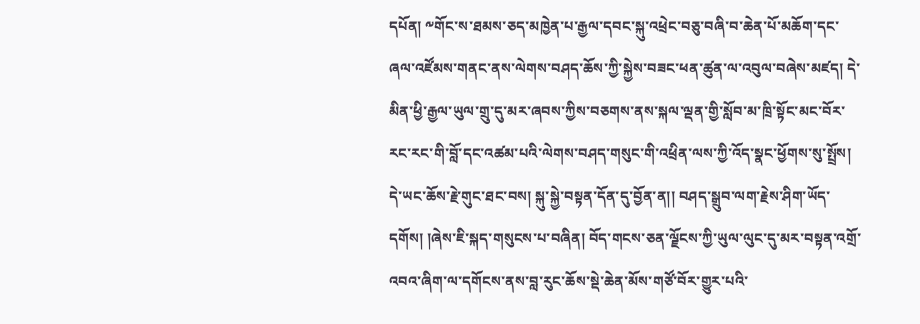དཔོན། ༸གོང་ས་ཐམས་ཅད་མཁྱེན་པ་རྒྱལ་དབང་སྐུ་འཕྲེང་བཅུ་བཞི་བ་ཆེན་པོ་མཆོག་དང་ཞལ་འཛོམས་གནང་ནས་ལེགས་བཤད་ཆོས་ཀྱི་སྐྱེས་བཟང་ཕན་ཚུན་ལ་འབུལ་བཞེས་མཛད། དེ་མིན་ཕྱི་རྒྱལ་ཡུལ་གྲུ་དུ་མར་ཞབས་ཀྱིས་བཅགས་ནས་སྐལ་ལྡན་གྱི་སློབ་མ་ཁྲི་སྟོང་མང་བོར་རང་རང་གི་བློ་དང་འཚམ་པའི་ལེགས་བཤད་གསུང་གི་འཕྲིན་ལས་ཀྱི་འོད་སྣང་ཕྱོགས་སུ་སྤྲོས། དེ་ཡང་ཆོས་རྗེ་གུང་ཐང་བས། སྐུ་སྐྱེ་བསྟན་དོན་དུ་བྱོན་ན།། བཤད་སྒྲུབ་ལག་རྗེས་ཤིག་ཡོད་དགོས། །ཞེས་ཇི་སྐད་གསུངས་པ་བཞིན། བོད་གངས་ཅན་ལྗོངས་ཀྱི་ཡུལ་ལུང་དུ་མར་བསྟན་འགྲོ་འབའ་ཞིག་ལ་དགོངས་ནས་བླ་རུང་ཆོས་སྡེ་ཆེན་མོས་གཙོ་བོར་གྱུར་པའི་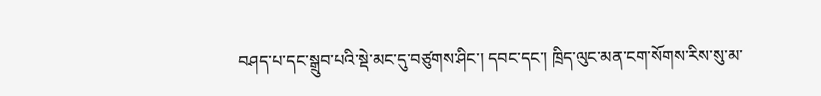བཤད་པ་དང་སྒྲུབ་པའི་སྡེ་མང་དུ་བཙུགས་ཤིང་། དབང་དང་། ཁྲིད་ལུང་མན་ངག་སོགས་རིས་སུ་མ་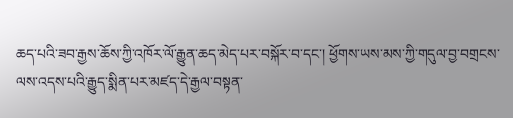ཆད་པའི་ཟབ་རྒྱས་ཆོས་ཀྱི་འཁོར་ལོ་རྒྱུན་ཆད་མེད་པར་བསྐོར་བ་དང་། ཕྱོགས་ཡས་མས་ཀྱི་གདུལ་བྱ་བགྲངས་ལས་འདས་པའི་རྒྱུད་སྨིན་པར་མཛད་དེ་རྒྱལ་བསྟན་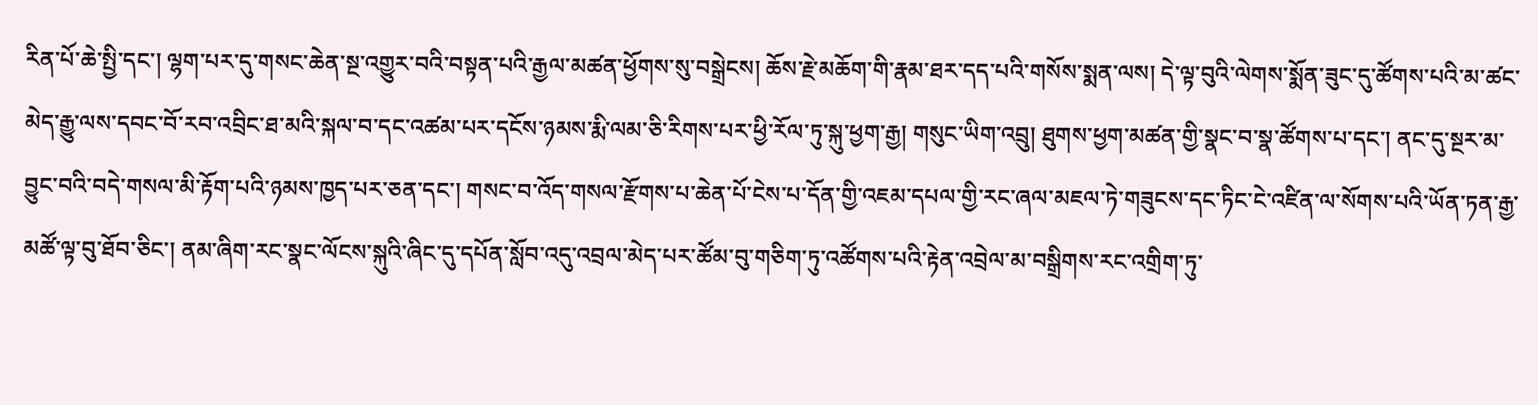རིན་པོ་ཆེ་སྤྱི་དང་། ལྷག་པར་དུ་གསང་ཆེན་སྔ་འགྱུར་བའི་བསྟན་པའི་རྒྱལ་མཚན་ཕྱོགས་སུ་བསྒྲེངས། ཆོས་རྗེ་མཆོག་གི་རྣམ་ཐར་དད་པའི་གསོས་སྨན་ལས། དེ་ལྟ་བུའི་ལེགས་སྨོན་ཟུང་དུ་ཚོགས་པའི་མ་ཚང་མེད་རྒྱུ་ལས་དབང་བོ་རབ་འབྲིང་ཐ་མའི་སྐལ་བ་དང་འཚམ་པར་དངོས་ཉམས་རྨི་ལམ་ཅི་རིགས་པར་ཕྱི་རོལ་ཏུ་སྐུ་ཕྱག་རྒྱ། གསུང་ཡིག་འབྲུ། ཐུགས་ཕྱག་མཚན་གྱི་སྣང་བ་སྣ་ཚོགས་པ་དང་། ནང་དུ་སྔར་མ་བྱུང་བའི་བདེ་གསལ་མི་རྟོག་པའི་ཉམས་ཁྱད་པར་ཅན་དང་། གསང་བ་འོད་གསལ་རྫོགས་པ་ཆེན་པོ་ངེས་པ་དོན་གྱི་འཇམ་དཔལ་གྱི་རང་ཞལ་མཇལ་ཏེ་གཟུངས་དང་ཏིང་ངེ་འཛིན་ལ་སོགས་པའི་ཡོན་ཏན་རྒྱ་མཚོ་ལྟ་བུ་ཐོབ་ཅིང་། ནམ་ཞིག་རང་སྣང་ལོངས་སྐུའི་ཞིང་དུ་དཔོན་སློབ་འདུ་འབྲལ་མེད་པར་ཚོམ་བུ་གཅིག་ཏུ་འཚོགས་པའི་རྟེན་འབྲེལ་མ་བསྒྲིགས་རང་འགྲིག་ཏུ་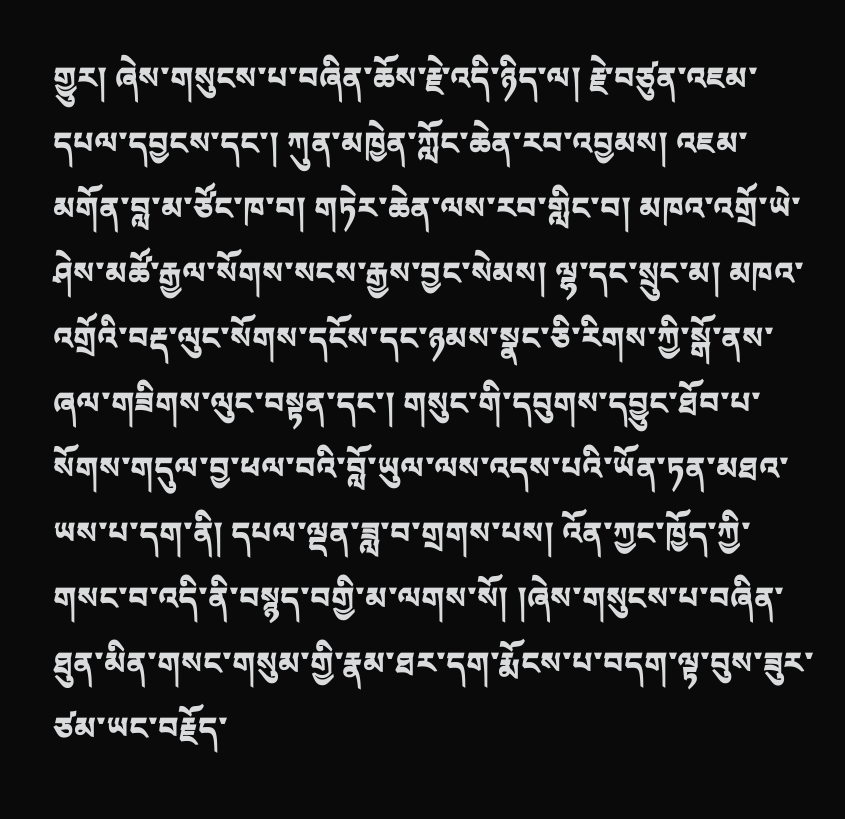གྱུར། ཞེས་གསུངས་པ་བཞིན་ཆོས་རྗེ་འདི་ཉིད་ལ། རྗེ་བཙུན་འཇམ་དཔལ་དབྱངས་དང་། ཀུན་མཁྱེན་ཀློང་ཆེན་རབ་འབྱམས། འཇམ་མགོན་བླ་མ་ཙོང་ཁ་བ། གཏེར་ཆེན་ལས་རབ་གླིང་བ། མཁའ་འགྲོ་ཡེ་ཤེས་མཚོ་རྒྱལ་སོགས་སངས་རྒྱས་བྱང་སེམས། ལྷ་དང་སྲུང་མ། མཁའ་འགྲོའི་བརྡ་ལུང་སོགས་དངོས་དང་ཉམས་སྣང་ཅི་རིགས་ཀྱི་སྒོ་ནས་ཞལ་གཟིགས་ལུང་བསྟན་དང་། གསུང་གི་དབུགས་དབྱུང་ཐོབ་པ་སོགས་གདུལ་བྱ་ཕལ་བའི་བློ་ཡུལ་ལས་འདས་པའི་ཡོན་ཏན་མཐའ་ཡས་པ་དག་ནི། དཔལ་ལྡན་ཟླ་བ་གྲགས་པས། འོན་ཀྱང་ཁྱོད་ཀྱི་གསང་བ་འདི་ནི་བསྙད་བགྱི་མ་ལགས་སོ། །ཞེས་གསུངས་པ་བཞིན་ཐུན་མིན་གསང་གསུམ་གྱི་རྣམ་ཐར་དག་རྨོངས་པ་བདག་ལྟ་བུས་ཟུར་ཙམ་ཡང་བརྗོད་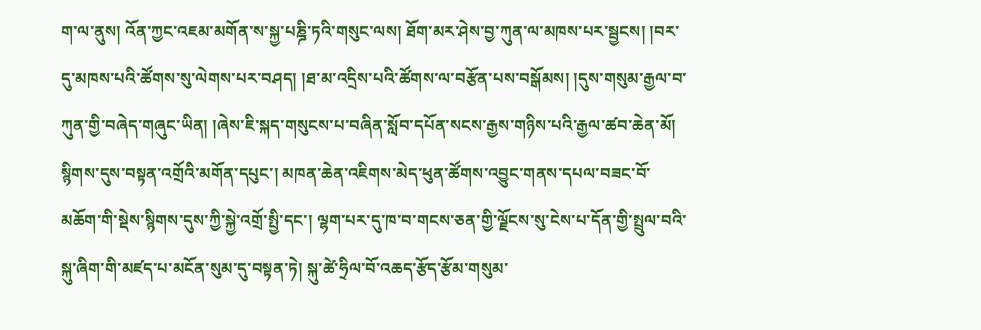ག་ལ་ནུས། འོན་ཀྱང་འཇམ་མགོན་ས་སྐྱ་པཎྜི་ཏའི་གསུང་ལས། ཐོག་མར་ཤེས་བྱ་ཀུན་ལ་མཁས་པར་སྦྱངས། །བར་དུ་མཁས་པའི་ཚོགས་སུ་ལེགས་པར་བཤད། །ཐ་མ་འདྲིས་པའི་ཚོགས་ལ་བརྩོན་པས་བསྒོམས། །དུས་གསུམ་རྒྱལ་བ་ཀུན་གྱི་བཞེད་གཞུང་ཡིན། །ཞེས་ཇི་སྐད་གསུངས་པ་བཞིན་སློབ་དཔོན་སངས་རྒྱས་གཉིས་པའི་རྒྱལ་ཚབ་ཆེན་མོ། སྙིགས་དུས་བསྟན་འགྲོའི་མགོན་དཔུང་། མཁན་ཆེན་འཇིགས་མེད་ཕུན་ཚོགས་འབྱུང་གནས་དཔལ་བཟང་བོ་མཆོག་གི་སྡེས་སྙིགས་དུས་ཀྱི་སྐྱེ་འགྲོ་སྤྱི་དང་། ལྷག་པར་དུ་ཁ་བ་གངས་ཅན་གྱི་ལྗོངས་སུ་ངེས་པ་དོན་གྱི་སྤྲུལ་བའི་སྐུ་ཞིག་གི་མཛད་པ་མངོན་སུམ་དུ་བསྟན་ཏེ། སྐུ་ཚེ་ཧྲིལ་བོ་འཆད་རྩོད་རྩོམ་གསུམ་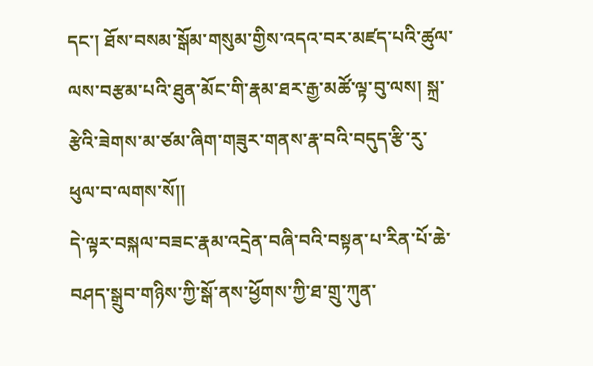དང་། ཐོས་བསམ་སྒོམ་གསུམ་གྱིས་འདའ་བར་མཛད་པའི་ཚུལ་ལས་བརྩམ་པའི་ཐུན་མོང་གི་རྣམ་ཐར་རྒྱ་མཚོ་ལྟ་བུ་ལས། སྐྲ་རྩེའི་ཟེགས་མ་ཙམ་ཞིག་གཟུར་གནས་རྣ་བའི་བདུད་རྩི་རུ་ཕུལ་བ་ལགས་སོ།།
དེ་ལྟར་བསྐལ་བཟང་རྣམ་འདྲེན་བཞི་བའི་བསྟན་པ་རིན་པོ་ཆེ་བཤད་སྒྲུབ་གཉིས་ཀྱི་སྒོ་ནས་ཕྱོགས་ཀྱི་ཐ་གྲུ་ཀུན་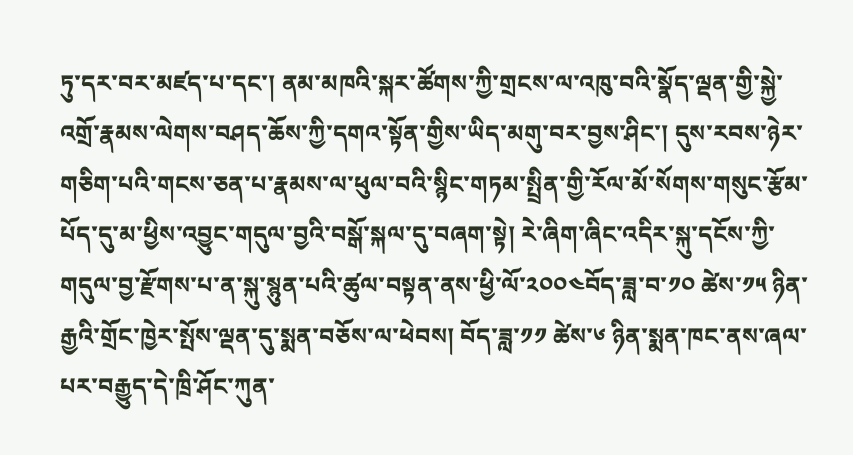ཏུ་དར་བར་མཛད་པ་དང་། ནམ་མཁའི་སྐར་ཚོགས་ཀྱི་གྲངས་ལ་འཁུ་བའི་སྣོད་ལྡན་གྱི་སྐྱེ་འགྲོ་རྣམས་ལེགས་བཤད་ཆོས་ཀྱི་དགའ་སྟོན་གྱིས་ཡིད་མགུ་བར་བྱས་ཤིང་། དུས་རབས་ཉེར་གཅིག་པའི་གངས་ཅན་པ་རྣམས་ལ་ཕུལ་བའི་སྙིང་གཏམ་སྤྲིན་གྱི་རོལ་མོ་སོགས་གསུང་རྩོམ་པོད་དུ་མ་ཕྱིས་འབྱུང་གདུལ་བྱའི་བསྒོ་སྐལ་དུ་བཞག་སྟེ། རེ་ཞིག་ཞིང་འདིར་སྐུ་དངོས་ཀྱི་གདུལ་བྱ་རྫོགས་པ་ན་སྐུ་སྙུན་པའི་ཚུལ་བསྟན་ནས་ཕྱི་ལོ་༢༠༠༤བོད་ཟླ་བ་༡༠ ཚེས་༡༥ ཉིན་རྒྱའི་གྲོང་ཁྱེར་སྤོས་ལྡན་དུ་སྨན་བཅོས་ལ་ཕེབས། བོད་ཟླ་༡༡ ཚེས་༦ ཉིན་སྨན་ཁང་ནས་ཞལ་པར་བརྒྱུད་དེ་ཁྲི་ཤོང་ཀུན་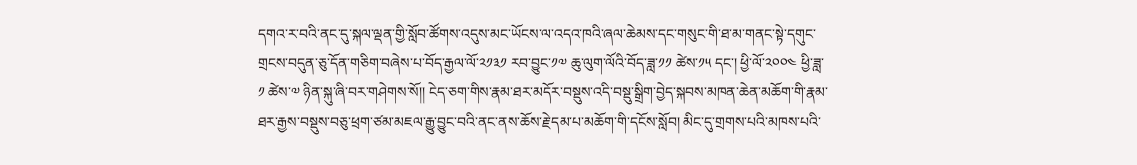དགའ་ར་བའི་ནང་དུ་སྐལ་ལྡན་གྱི་སློབ་ཚོགས་འདུས་མང་ཡོངས་ལ་འདའ་ཁའི་ཞལ་ཆེམས་དང་གསུང་གི་ཐ་མ་གནང་སྟེ་དགུང་གྲངས་བདུན་ཅུ་དོན་གཅིག་བཞེས་པ་བོད་རྒྱལ་ལོ་༢༡༣༡ རབ་བྱུང་༡༧ ཆུ་ལུག་ལོའི་བོད་ཟླ་༡༡ ཚེས་༡༥ དང་། ཕྱི་ལོ་༢༠༠༤ ཕྱི་ཟླ་༡ ཚེས་༧ ཉིན་སྐུ་ཞི་བར་གཤེགས་སོ།། ངེད་ཅག་གིས་རྣམ་ཐར་མདོར་བསྡུས་འདི་བསྡུ་སྒྲིག་བྱེད་སྐབས་མཁན་ཆེན་མཆོག་གི་རྣམ་ཐར་རྒྱས་བསྡུས་བཅུ་ཕྲག་ཙམ་མཇལ་རྒྱུ་བྱུང་བའི་ནང་ནས་ཆོས་རྗེ་དམ་པ་མཆོག་གི་དངོས་སློབ། མིང་དུ་གྲགས་པའི་མཁས་པའི་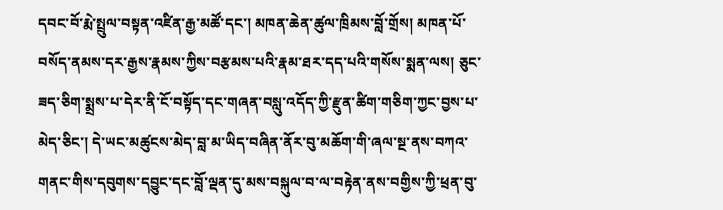དབང་བོ་རྨེ་སྤྲུལ་བསྟན་འཛིན་རྒྱ་མཚོ་དང་། མཁན་ཆེན་ཚུལ་ཁྲིམས་བློ་གྲོས། མཁན་པོ་བསོད་ནམས་དར་རྒྱས་རྣམས་ཀྱིས་བརྩམས་པའི་རྣམ་ཐར་དད་པའི་གསོས་སྨན་ལས། ཅུང་ཟད་ཅིག་སྨྲས་པ་དེར་ནི་ངོ་བསྟོད་དང་གཞན་བསླུ་འདོད་ཀྱི་རྫུན་ཚིག་གཅིག་ཀྱང་བྱས་པ་མེད་ཅིང་། དེ་ཡང་མཚུངས་མེད་བླ་མ་ཡིད་བཞིན་ནོར་བུ་མཆོག་གི་ཞལ་སྔ་ནས་བཀའ་གནང་གིས་དབུགས་དབྱུང་དང་བློ་ལྡན་དུ་མས་བསྐུལ་བ་ལ་བརྟེན་ནས་བགྱིས་ཀྱི་ཕྲན་བུ་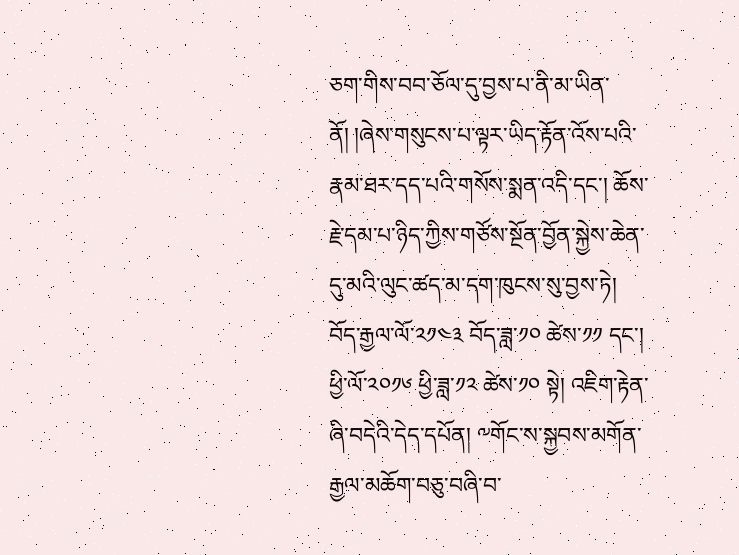ཅག་གིས་བབ་ཅོལ་དུ་བྱས་པ་ནི་མ་ཡིན་ནོ། །ཞེས་གསུངས་པ་ལྟར་ཡིད་རྟོན་འོས་པའི་རྣམ་ཐར་དད་པའི་གསོས་སྨན་འདི་དང་། ཆོས་རྗེ་དམ་པ་ཉིད་ཀྱིས་གཙོས་སྔོན་བྱོན་སྐྱེས་ཆེན་དུ་མའི་ལུང་ཚད་མ་དག་ཁུངས་སུ་བྱས་ཏེ། བོད་རྒྱལ་ལོ་༢༡༤༣ བོད་ཟླ་༡༠ ཚེས་༡༡ དང་། ཕྱི་ལོ་༢༠༡༦ ཕྱི་ཟླ་༡༢ ཚེས་༡༠ སྟེ། འཇིག་རྟེན་ཞི་བདེའི་དེད་དཔོན། ༸གོང་ས་སྐྱབས་མགོན་རྒྱལ་མཆོག་བཅུ་བཞི་བ་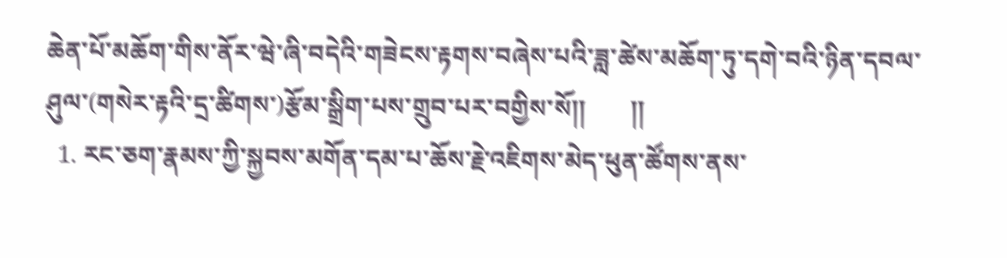ཆེན་པོ་མཆོག་གིས་ནོར་ཝེ་ཞི་བདེའི་གཟེངས་རྟགས་བཞེས་པའི་ཟླ་ཚེས་མཆོག་ཏུ་དགེ་བའི་ཉིན་དབལ་ཤུལ་(གསེར་རྟའི་དྲ་ཚིགས་)རྩོམ་སྒྲིག་པས་གྲུབ་པར་བགྱིས་སོ།།       །།
  1. རང་ཅག་རྣམས་ཀྱི་སྐྱབས་མགོན་དམ་པ་ཆོས་རྗེ་འཇིགས་མེད་ཕུན་ཚོགས་ནས་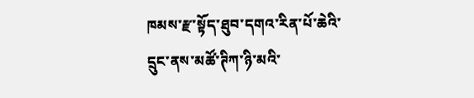ཁམས་རྫ་སྟོད་ཐུབ་དགའ་རིན་པོ་ཆེའི་དྲུང་ནས་མཚོ་ཊིཀ་ཉི་མའི་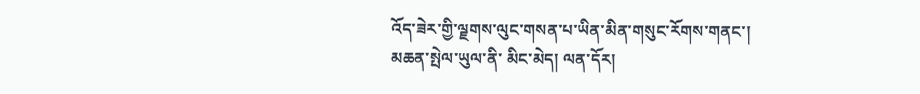འོད་ཟེར་གྱི་ལྗགས་ལུང་གསན་པ་ཡིན་མིན་གསུང་རོགས་གནང་།
མཆན་སྤེལ་ཡུལ་ནི་ མིང་མེད། ལན་དོར།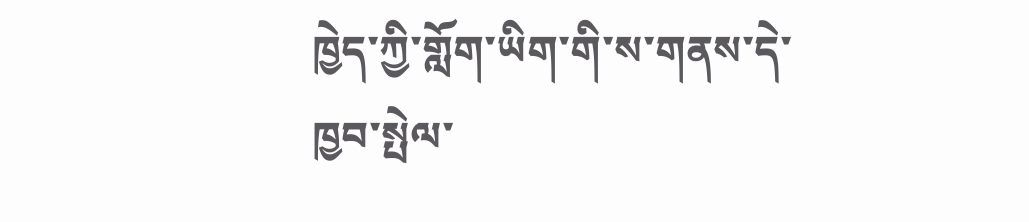ཁྱེད་ཀྱི་གློག་ཡིག་གི་ས་གནས་དེ་ཁྱབ་སྤེལ་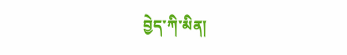བྱེད་ཀི་མིན།